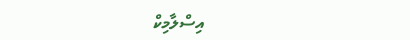އިސްލާމިކް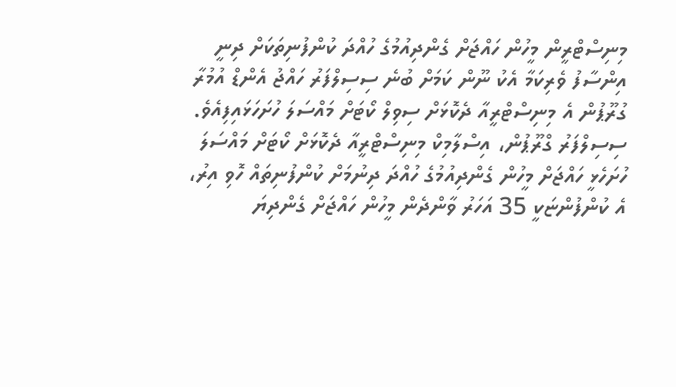މިނިސްޓްރީން މީހުން ހައްޖަށް ގެންދިއުމުގެ ހުއްދަ ކުންފުނިތަކަށް ދިނީ އިންސާފު ވެރިކަމާ އެކު ނޫން ކަމަށް ބުނެ ސިސިލްފަރު ހައްޖު އެންޑް އުމުރާ ގުރޫޕުން އެ މިނިސްޓްރީއާ ދެކޮޅަށް ސިވިލް ކޯޓަށް މައްސަލަ ހުށަހަޅައިފިއެވެ.
ސިސިލްފަރު ގްރޫޕުން، އިސްލާމިކް މިނިސްޓްރީއާ ދެކޮޅަށް ކޯޓަށް މައްސަލަ ހުށަހެޅީ ހައްޖަށް މީހުން ގެންދިއުމުގެ ހުއްދަ ދިނުމަށް ކުންފުނިތައް ހޮވި އިރު، އެ ކުންފުންޏަކީ 35 އަހަރު ވާންދެން މީހުން ހައްޖަށް ގެންދިޔަ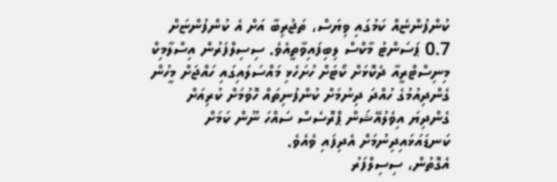ކުންފުންޏެއް ކަމުގައި ވިޔަސް، ތަޖުރިބާ އަށް އެ ކުންފުންޏަށް 0.7 ޕަސަންޓު މާކްސް ލިބިފައިވާތީއެވެ. ސިސިލްފަރުން އިސްލާމިކް މިނިސްޓްރީއާ ދެކޮޅަށް ކޯޓަށް ހުށަހެޅި މައްސަލައިގައި ހައްޖަށް މީހުން ގެންދިއުމުގެ ހުއްދަ ދިނުމަށް ކުންފުނިތައް ހޮވުމަށް ކުރިއަށް ގެންދިޔަ އިވެލުއޭޝަން ޕްރޮސެސް ސައްހަ ނޫން ކަމަށް ކަނޑައަޅައިދިނުމަށް އެދިފައި ވެއެވެ.
އެގޮތުން، ސިސިލްފަރު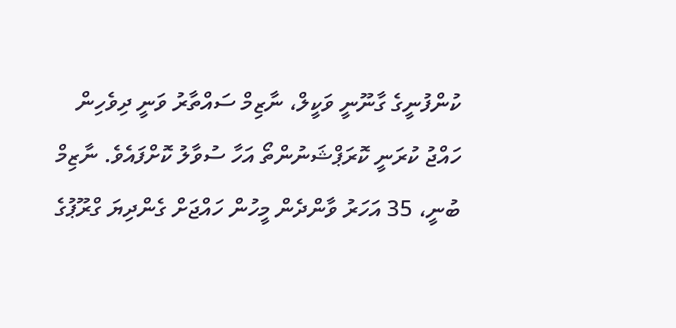ކުންފުނީގެ ގާނޫނީ ވަކީލް، ނާޒިމް ސައްތާރު ވަނީ ދިވެހިން ހައްޖު ކުރަނީ ކޮރަޕްޝަނުންތޯ އަހާ ސުވާލު ކޮށްފައެވެ. ނާޒިމް ބުނީ، 35 އަހަރު ވާންދެން މީހުން ހައްޖަށް ގެންދިޔަ ގްރޫޕުގެ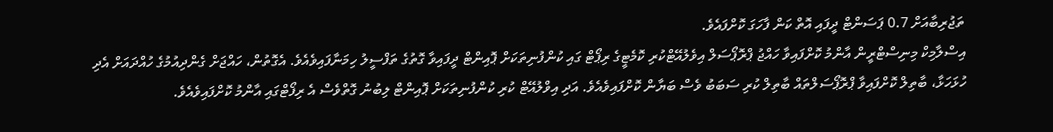ތަޖުރިބާއަށް 0.7 ޕަސަންޓް ދީފައި އޮތް ކަން ފާހަގަ ކޮށްފައެވެ.
އިސްލާމިކް މިނިސްޓްރީން އާންމު ކޮށްފައިވާ ހައްޖު ޕްރޮޕޯސަލް އިވެލުއޭޓްކުރި ކޮމެޓީގެ ރިޕޯޓް ގައި ކުންފުނިތަކަށް ޕޮއިންޓް ދީފައިވާ ގޮތުގެ ތަފްސީލު ހިމަނާފައިވެއެވެ. އެގޮތުން، ހައްޖަށް ގެންދިއުމުގެ ހުއްދައަށް އެދި ހުޅަހަޅާ، ބާތިލް ކޮށްފައިވާ ޕްރޮޕޯސަލްތައް ބާތިލް ކުރި ސަބަބު ވެސް ބަޔާން ކޮށްފައިވެއެވެ. އަދި އިވްލުއޭޓް ކުރި ކުންފުނިތަކަށް ޕޮއިންޓް ލިބުނު ގޮތްވެސް އެ ރިފޯޓްގައި އާންމު ކޮށްފައިވެއެވެ.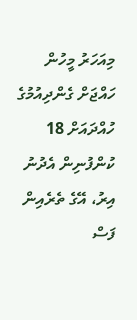މިއަހަރު މީހުން ހައްޖަށް ގެންދިއުމުގެ ހުއްދައަށް 18 ކުންފުނިން އެދުނު އިރު، އޭގެ ތެރެއިން ފަސް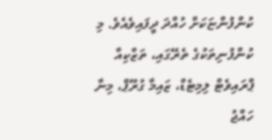ކުންފުންޏަކަށް ހުއްދަ ދީފައިވެއެވެ. މި ކުންފުނިތަކުގެ ތެރޭގައި، ތަޒްކިއާ ޕްރައިވެޓް ލިމިޓެޑް، ޒައިމާ ގުރޫޕް، މިނާ ހައްޖު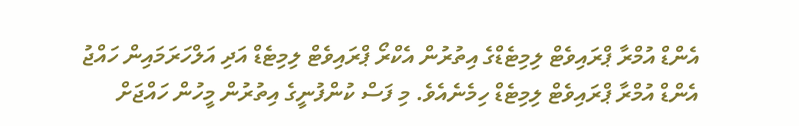އެންޑް އުމްރާ ޕްރައިވެޓް ލިމިޓެޑްގެ އިތުރުން އެކްރޯ ޕްރައިވެޓް ލިމިޓެޑް އަދި އަލްހަރަމައިން ހައްޖު އެންޑް އުމްރާ ޕްރައިވެޓް ލިމިޓެޑް ހިމެނެއެވެ. މި ފަސް ކުންފުނީގެ އިތުރުން މީހުން ހައްޖަށް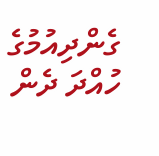ގެންދިއުމުގެ ހުއްދަ ދެން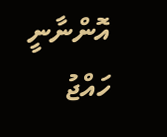އޮންނާނީ ހައްޖު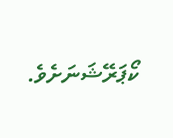ކޯޕަރޭޝަނަށެވެ.